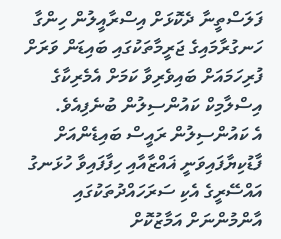ފަލަސްތީނާ ދެކޮޅަށް އިސްރާއީލުން ހިންގާ ހަނގުރާމައިގެ ޖަރީމާތަކުގައި ބައިޑަން ވަރަށް ފުރިހަމައަށް ބައިވެރިވާ ކަމަށް އެމެރިކާގެ އިސްލާމިކް ކައުންސިލުން ބުނެފިއެވެ.
އެ ކައުންސިލުން ރައީސް ބައިޑެންއަށް ފާޑުކިޔާފައިވަނީ ޣައްޒާއާއި ހިފާފައިވާ ހުޅަނގު އައްސޭރީގެ އެކި ސަރަހައްދުތަކުގައި އާންމުންނަށް އަމާޒުކޮށް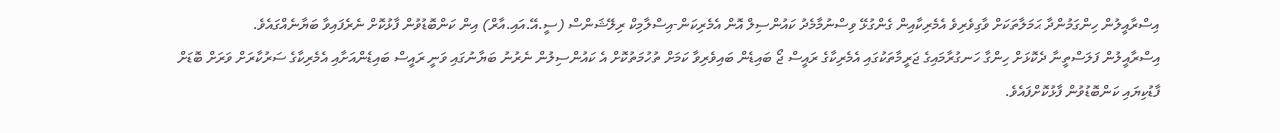އިސްރާއީލުން ހިންގަމުންދާ ޙަމަލާތަކަށް ވާގިވެރިވެ އެމެރިކާއިން ގެންގުޅޭ ވިސްނުމާމެދު ކައުންސިލް އޮން އެމެރިކަން-އިސްލާމިކް ރިލޭޝަންސް (ސީ.އޭ.އައި.އާރް) އިން ކަންބޮޑުވުން ފާޅުކޮށް ނެރެފައިވާ ބަޔާނެއްގައެވެ.
އިސްރާއީލުން ފަލަސްތީނާ ދެކޮޅަށް ހިންގާ ހަނގުރާމައިގެ ޖަރީމާތަކުގައި އެމެރިކާގެ ރައީސް ޖޯ ބައިޑެން ބައިވެރިވާ ކަމަށް ތުހުމަތުކޮށް އެ ކައުންސިލުން ނެރުނު ބަޔާނުގައި ވަނީ ރައީސް ބައިޑެންއަށާއި އެމެރިކާގެ ސަރުކާރަށް ވަރަށް ބޮޑަށް ފާޑުކިޔައި ކަންބޮޑުވުން ފާޅުކޮށްފައެވެ.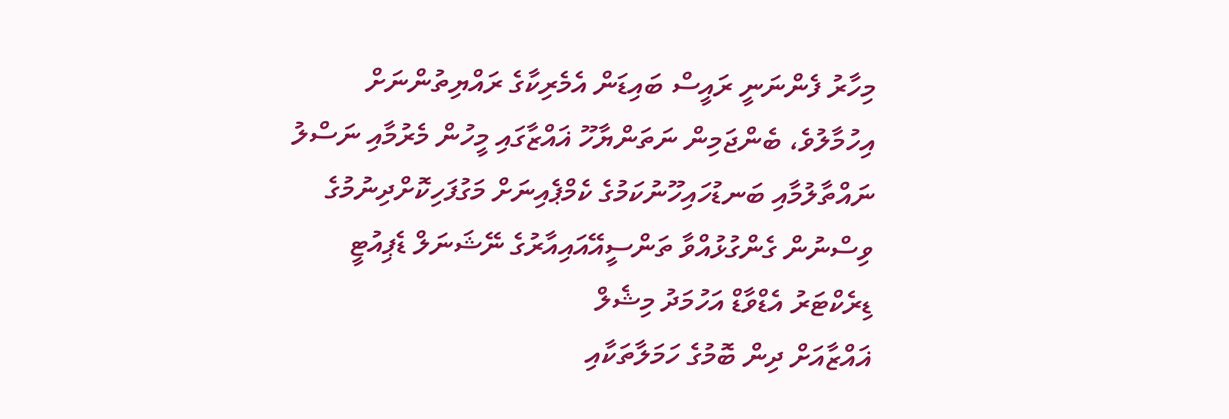މިހާރު ފެންނަނީ ރައީސް ބައިޑަން އެމެރިކާގެ ރައްޔިތުންނަށް އިހުމާލުވެ، ބެންޖަމިން ނަތަންޔާހޫ ޣައްޒާގައި މީހުން މެރުމާއި ނަސްލު ނައްތާލުމާއި ބަނޑުހައިހޫނުކަމުގެ ކެމްޕެއިނަށް މަގުފަހިކޮށްދިނުމުގެ ވިސްނުން ގެންގުޅުއްވާ ތަންސީއޭއައިއާރުގެ ނޭޝަނަލް ޑެޕިއުޓީ ޑިރެކްޓަރު އެޑްވާޑް އަހުމަދު މިޝެލް
ޣައްޒާއަށް ދިން ބޮމުގެ ހަމަލާތަކާއި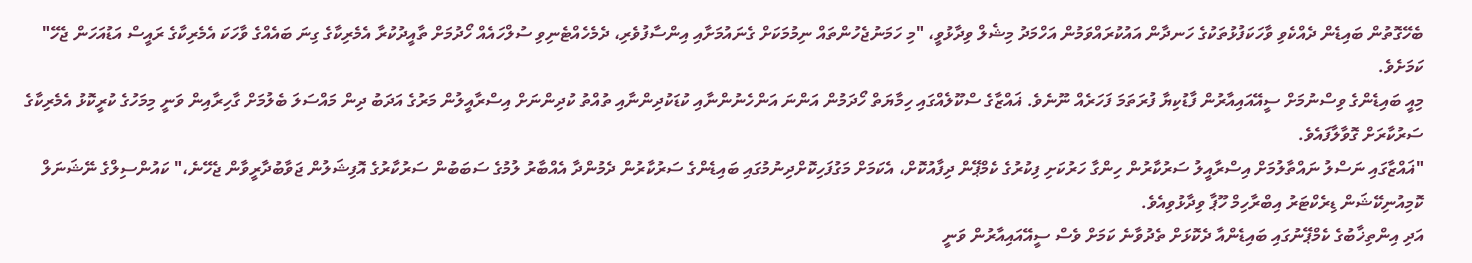ބެހޭގޮތުން ބައިޑެން ދެއްކެވި ވާހަކަފުޅުތަކުގެ ހަނދާން އައުކުރައްވަމުން އަހްމަދު މިޝެލް ވިދާޅުވީ، "މި ހަމަނުޖެހުންތައް ނިމުމަކަށް ގެނައުމަށާއި އިންސާފުވެރި، ދެމެހެއްޓެނިވި ސުލްހައެއް ހޯދުމަށް ތާއީދުކުރާ އެމެރިކާގެ ގިނަ ބައެއްގެ ވާހަކަ އެމެރިކާގެ ރައީސް އަޑުއަހަން ޖެހޭ" ކަމަށެވެ.
މިއީ ބައިޑެންގެ ވިސްނުމަށް ސީއޭއައިއާރުން ފާޑުކިޔާ ފުރަތަމަ ފަހަރެއް ނޫނެވެ. ޣައްޒާގެ ސްކޫލެއްގައި ހިމާޔަތް ހޯދަމުން އަންނަ އަންހެނުންނާއި ކުޑަކުދިންނާއި ތުއްތު ކުދިންނަށް އިސްރާއީލުން މަރުގެ އަދަބު ދިން މައްސަލަ ބެލުމަށް ގާހިރާއިން ވަނީ މިމަހުގެ ކުރީކޮޅު އެމެރިކާގެ ސަރުކާރަށް ގޮވާލާފައެވެ.
"ޣައްޒާގައި ނަސްލު ނައްތާލުމަށް އިސްރާއީލު ސަރުކާރުން ހިންގާ ހަރުކަށި ފިކުރުގެ ކެމްޕޭން ދިފާއުކޮށް، އެކަމަށް މަގުފަހިކޮށްދިނުމުގައި ބައިޑެންގެ ސަރުކާރުން ދެމުންދާ އެއްބާރު ލުމުގެ ސަބަބުން ސަރުކާރުގެ އޮފިޝަލުން ޖަވާބުދާރީވާން ޖެހޭނެ،" ކައުންސިލްގެ ނޭޝަނަލް ކޮމިއުނިކޭޝަން ޑިރެކްޓަރު އިބްރާހިމް ހޫޕާ ވިދާޅުވިއެވެ.
އަދި އިންތިޚާބުގެ ކެމްޕޭނުގައި ބައިޑެންއާ ދެކޮޅަށް ތެދުވާނެ ކަމަށް ވެސް ސީއޭއައިއާރުން ވަނީ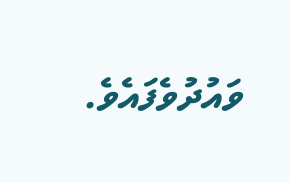ވައުދުވެފައެވެ.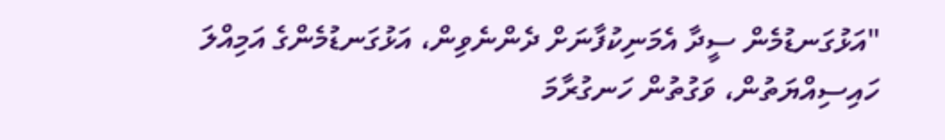"އަޅުގަނޑުމެން ސީދާ އެމަނިކުފާނަށް ދެންނެވިން، އަޅުގަނޑުމެންގެ އަމިއްލަ ހައިސިއްޔަތުން، ވަގުތުން ހަނގުރާމަ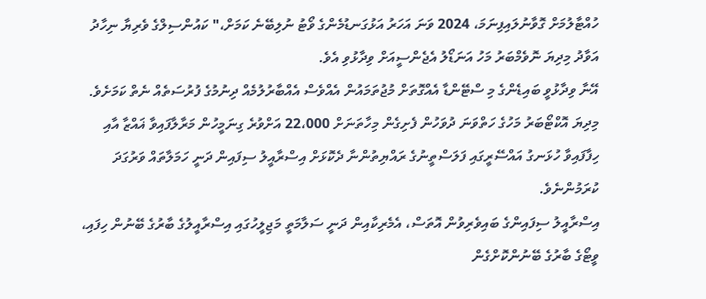ހުއްޓާލުމަށް ގޮވާނުލައިފިނަމަ، 2024 ވަނަ އަހަރު އަޅުގަނޑުމެންގެ ވޯޓު ނުލިބޭނެ ކަމަށް،" ކައުންސިލްގެ ވެރިޔާ ނިހާދު އަވާދު މިދިޔަ ނޮވެމްބަރު މަހު އަނަޑޯލު އެޖެންސީއަށް ވިދާޅުވި އެވެ.
އޭނާ ވިދާޅުވީ ބައިޑެންގެ މި ސްޓޭންޑާ އެއްގޮތަށް މުޖުތަމައުން އެއްވެސް އެއްބާރުލުމެއް ދިނުމުގެ ފުރުސަތެއް ނެތް ކަމަށެވެ.
މިދިޔަ އޮކްޓޯބަރު މަހުގެ ހަތްވަނަ ދުވަހުން ފެށިގެން މިހާތަނަށް 22،000 އަށްވުރެ ގިނަމީހުން މަރާލާފައިވާ ޣައްޒާ އާއި ހިފާފައިވާ ހުޅަނގު އައްސޭރީގައި ފަލަސްތީނުގެ ރައްޔިތުންނާ ދެކޮޅަށް އިސްރާއީލު ސިފައިން ދަނީ ހަމަލާތައް ވަރުގަދަ ކުރަމުންނެވެ.
އިސްރާއީލު ސިފައިންގެ ބައިވެރިވުން އޮތަސް، އެމެރިކާއިން ދަނީ ސަލާމަތީ މަޖިލީހުގައި އިސްރާއީލުގެ ބާރުގެ ބޭނުން ހިފައި، ވީޓޯގެ ބާރުގެ ބޭނުންކޮށްގެން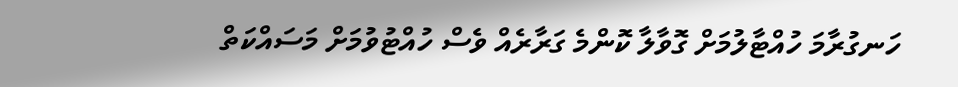ހަނގުރާމަ ހުއްޓާލުމަށް ގޮވާލާ ކޮންމެ ގަރާރެއް ވެސް ހުއްޓުވުމަށް މަސައްކަތް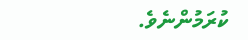ކުރަމުންނެވެ.